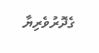ގެދޮރުވެރިޔާ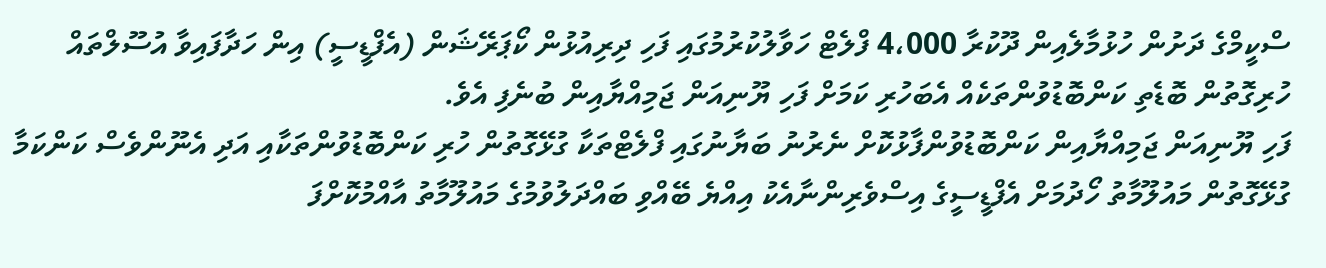ސްކީމްގެ ދަށުން ހުޅުމާލެއިން ދޫކުރާ 4،000 ފްލެޓް ހަވާލުކުރުމުގައި ފަހި ދިރިއުޅުން ކޯޕަރޭޝަން (އެފްޑީސީ) އިން ހަދާފައިވާ އުސޫލްތައް ހުރިގޮތުން ބޮޑެތި ކަންބޮޑުވުންތަކެއް އެބަހުރި ކަމަށް ފަހި ޔޫނިއަން ޖަމިއްޔާއިން ބުނެފި އެވެ.
ފަހި ޔޫނިއަން ޖަމިއްޔާއިން ކަންބޮޑުވުންފާޅުކޮށް ނެރުނު ބަޔާނުގައި ފްލެޓްތަކާ ގުޅޭގޮތުން ހުރި ކަންބޮޑުވުންތަކާއި އަދި އެނޫންވެސް ކަންކަމާ ގުޅޭގޮތުން މައުލޫމާތު ހޯދުމަށް އެފްޑީސީގެ އިސްވެރިންނާއެކު އިއްޔެ ބޭއްވި ބައްދަލުވުމުގެ މައުލޫމާތު އާއްމުކޮށްފަ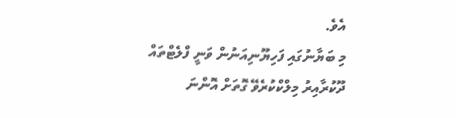އެވެ.
މި ބަޔާނުގައި ފަހިޔޫނިއަނުން ވަނީ ފްލެޓްތައް ދޫކުރާއިރު މިލްކްކުރެވޭ ގޮތަށް އޮންނަ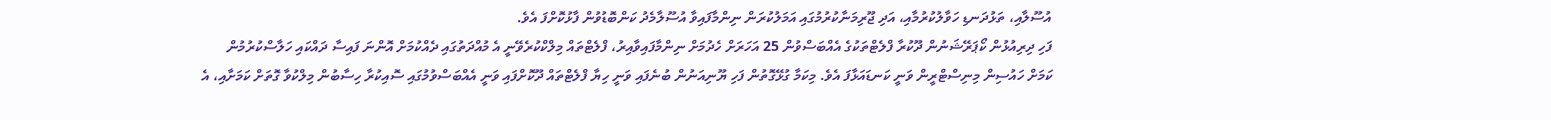އުސޫލާއި، ތަޅުދަނޑި ހަވާލުކުރުމާއި، އަދި ޖޫރިމަނާކުރުމުގައި އަމަލުކުރަން ނިންމާފައިވާ އުސޫލާމެދު ކަންބޮޑުވުން ފާޅުކޮށްފަ އެވެ.
ފަހި ދިރިއުޅުން ކޯޕަރޭޝަނުން ދޫކުރާ ފްލެޓްތަކުގެ އެއްބަސްވުން 25 އަހަރަށް ހެދުމަށް ނިންމާފައިވާއިރު، ފްލެޓްތައް މިލްކްކުރެވޭނީ އެ މުއްދަތުގައި ދެއްކުމަށް އޮންނަ ފައިސާ ދައްކައި ހަލާސްކުރުމުން ކަމަށް ހައުސިން މިނިސްޓްރީން ވަނީ ކަނޑައަޅާފަ އެވެ. މިކަމާ ގުޅޭގޮތުން ފަހި ޔޫނިއަނުން ބުނެފައި ވަނީ ހިޔާ ފްލެޓްތައް ދޫކޮށްފައި ވަނީ އެއްބަސްވުމުގައި ސޮއިކުރާ ހިސާބުން މިލްކުވާ ގޮތަށް ކަމަށާއި، އެ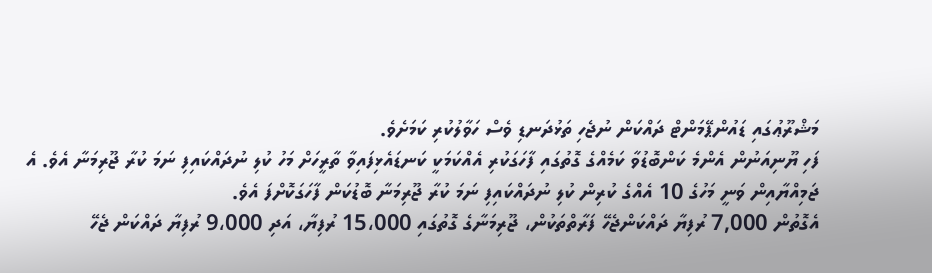މަޝްރޫޢުގައި ޑައުންޕޭމަންޓް ދައްކަން ނުޖެހި ތަޅުދަނޑި ވެސް ހަވާލުކުރި ކަމަށެވެ.
ފަހި ޔޫނިއަނުން އެންމެ ކަންބޮޑުވާ ކަމެއްގެ ގޮތުގައި ފާހަގަކުރި އެއްކަމަކީ ކަނޑައެޅިފައިވާ ތާރީހަށް މަހު ކުލި ނުދައްކައިފި ނަމަ ކުރާ ޖޫރިމަނާ އެވެ. އެ ޖަމިއްޔާއިން ވަނީ މަހުގެ 10 އެއްގެ ކުރިން ކުލި ނުދައްކައިފި ނަމަ ކުރާ ޖޫރިމަނާ ބޮޑުކަން ފާހަގަކޮށްފަ އެވެ.
އެގޮތުން 7,000 ރުފިޔާ ދައްކަންޖެހޭ ފަރާތްތަކުން، ޖޫރިމަނާގެ ގޮތުގައި 15،000 ރުފިޔާ، އަދި 9،000 ރުފިޔާ ދައްކަން ޖެހޭ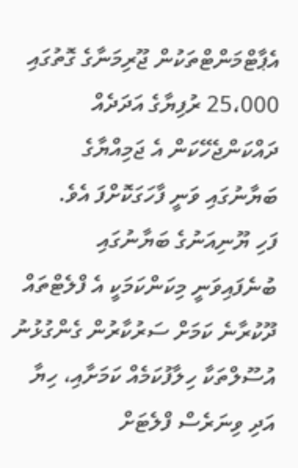އެޕާޓްމަންޓްތަކުން ޖޫރިމަނާގެ ގޮތުގައި 25،000 ރުފިޔާގެ އަދަދެއް ދައްކަންޖެހޭކަން އެ ޖަމިއްޔާގެ ބަޔާނުގައި ވަނީ ފާހަގަކޮށްފަ އެވެ.
ފަހި ޔޫނިއަނުގެ ބަޔާނުގައި ބުނެފައިވަނީ މިކަންކަމަކީ އެ ފްލެޓްތައް ދޫކުރާނެ ކަމަށް ސަރުކާރުން ގެންގުޅުނު އުސޫލްތަކާ ހިލާފުކަމެއް ކަމަށާއި، ހިޔާ އަދި ވިނަރެސް ފްލެޓަށް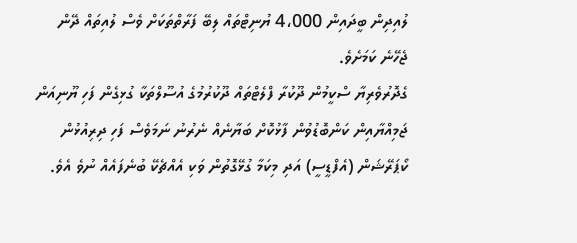ލުއިދިން ބީދައިން 4،000 ޔުނިޓްތައް ލިބޭ ފަރާތްތަކަށް ވެސް ލުއިތައް ދޭން ޖެހޭނެ ކަމަށެވެ.
ގެދޮރުވެރިޔާ ސްކީމުން ދޫކުރާ ފްލެޓްތައް ދޫކުރުމުގެ އުސޫލްތަކާ ގުޅިގެން ފަހި ޔޫނިއަން ޖަމިއްޔާއިން ކަންބޮޑުވުން ފާޅުކޮށް ބަޔާނެއް ނެރުނު ނަމަވެސް ފަހި ދިރިއުޅުން ކޯޕަރޭޝަން (އެފްޑީސީ) އަދި މިކަމާ ގުޅޭގޮތުން ވަކި އެއްޗެކޭ ބުނެފައެއް ނުވެ އެވެ.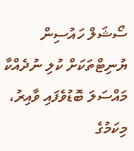ސޯޝަލް ހައުސިން ޔުނިޓްތަކަށް ކުލި ނުދެއްކާ މައްސަލަ ބޮޑުވެފައި ވާއިރު، މިކަމުގެ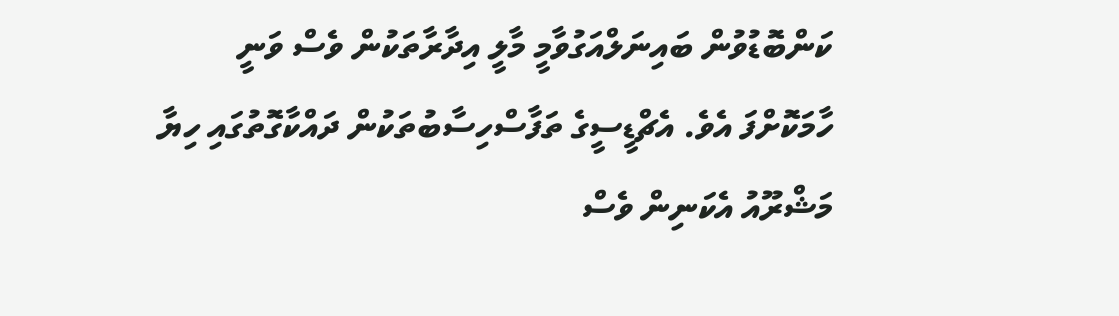ކަންބޮޑުވުން ބައިނަލްއަގުވާމީ މާލީ އިދާރާތަކުން ވެސް ވަނީ ހާމަކޮށްފަ އެވެ. އެޗްޑީސީގެ ތަފާސްހިސާބުތަކުން ދައްކާގޮތުގައި ހިޔާ މަޝްރޫއު އެކަނިން ވެސް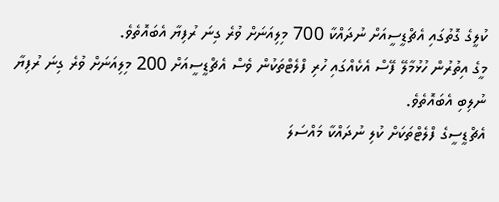ކުލީގެ ގޮތުގައި އެޗްޑީސީއަށް ނުދައްކާ 700 މިލިއަނަށް ވުރެ ގިނަ ރުފިޔާ އެބައޮތެވެ.
މީގެ އިތުރުން ހުޅުމާލޭ ފޭސް އެކެއްގައި ހުރި ފްލެޓްތަކުން ވެސް އެޗްޑީސީއަށް 200 މިލިއަނަށް ވުރެ ގިނަ ރުފިޔާ ނުލިބި އެބައޮތެވެ.
އެޗްޑީސީގެ ފްލެޓްތަކަށް ކުލި ނުދައްކާ މައްސަލަ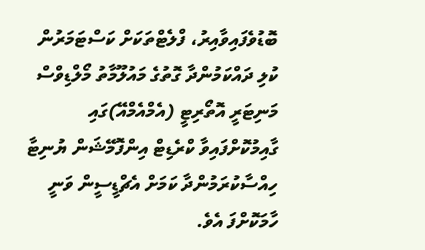ބޮޑުވެފައިވާއިރު، ފްލެޓްތަކަށް ކަސްޓަމަރުން ކުލި ދައްކަމުންދާ ގޮތުގެ މައުލޫމާތު މޯލްޑިވްސް މަނިޓަރީ އޮތޯރިޓީ (އެމްއެމްއޭ)ގައި ގާއިމުކޮށްފައިވާ ކްރެޑިޓް އިންފޮމޭޝަން ޔުނިޓާ ހިއްސާކުރަމުންދާ ކަމަށް އެޗްޑީސީން ވަނީ ހާމަކޮށްފަ އެވެ.